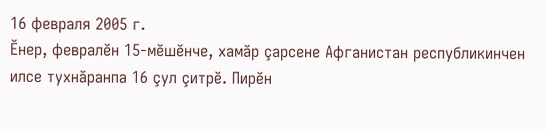16 февраля 2005 г.
Ĕнер, февралĕн 15-мĕшĕнче, хамăр çарсене Афганистан республикинчен илсе тухнăранпа 16 çул çитрĕ. Пирĕн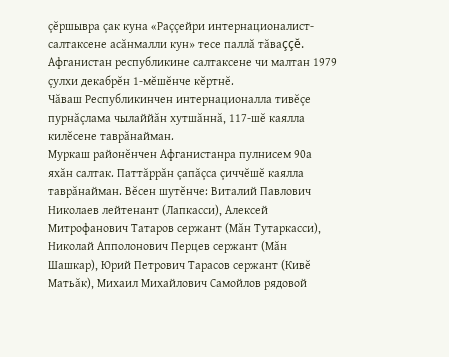çĕршывра çак куна «Раççейри интернационалист-салтаксене асăнмалли кун» тесе паллă тăваççĕ.
Афганистан республикине салтаксене чи малтан 1979 çулхи декабрĕн 1-мĕшĕнче кĕртнĕ.
Чăваш Республикинчен интернационалла тивĕçе пурнăçлама чылаййăн хутшăннă, 117-шĕ каялла килĕсене таврăнайман.
Муркаш районĕнчен Афганистанра пулнисем 90а яхăн салтак. Паттăррăн çапăçса çиччĕшĕ каялла таврăнайман. Вĕсен шутĕнче: Виталий Павлович Николаев лейтенант (Лапкасси), Алексей Митрофанович Татаров сержант (Мăн Тутаркасси), Николай Апполонович Перцев сержант (Мăн Шашкар), Юрий Петрович Тарасов сержант (Кивĕ Матьăк), Михаил Михайлович Самойлов рядовой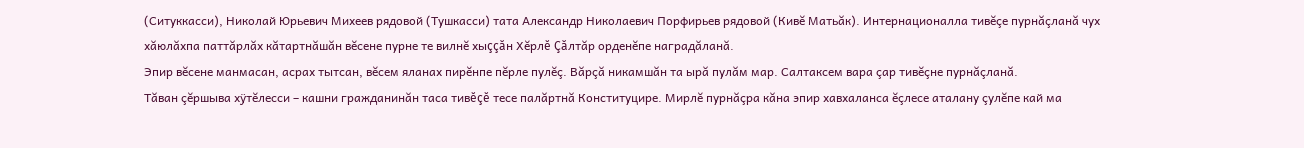(Ситуккасси), Николай Юрьевич Михеев рядовой (Тушкасси) тата Александр Николаевич Порфирьев рядовой (Кивĕ Матьăк). Интернационалла тивĕçе пурнăçланă чух хăюлăхпа паттăрлăх кăтартнăшăн вĕсене пурне те вилнĕ хыççăн Хĕрлĕ Çăлтăр орденĕпе наградăланă.
Эпир вĕсене манмасан, асрах тытсан, вĕсем яланах пирĕнпе пĕрле пулĕç. Вăрçă никамшăн та ырă пулăм мар. Салтаксем вара çар тивĕçне пурнăçланă.
Тăван çĕршыва хÿтĕлесси – кашни гражданинăн таса тивĕçĕ тесе палăртнă Конституцире. Мирлĕ пурнăçра кăна эпир хавхаланса ĕçлесе аталану çулĕпе кай ма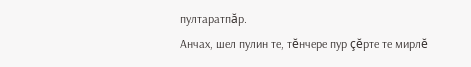пултаратпăр.
Анчах, шел пулин те, тĕнчере пур çĕрте те мирлĕ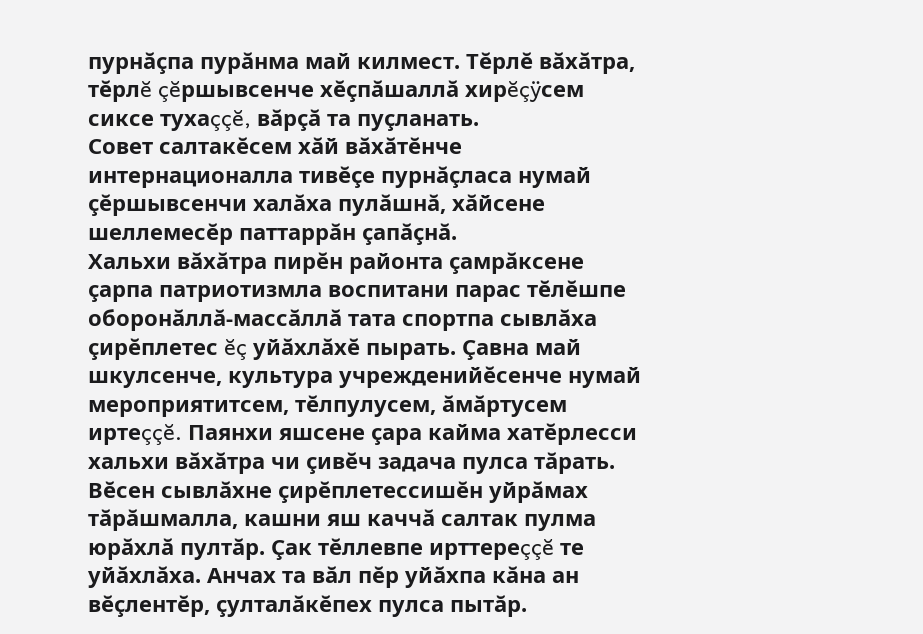пурнăçпа пурăнма май килмест. Тĕрлĕ вăхăтра, тĕрлĕ çĕршывсенче хĕçпăшаллă хирĕçÿсем сиксе тухаççĕ, вăрçă та пуçланать.
Совет салтакĕсем хăй вăхăтĕнче интернационалла тивĕçе пурнăçласа нумай çĕршывсенчи халăха пулăшнă, хăйсене шеллемесĕр паттаррăн çапăçнă.
Хальхи вăхăтра пирĕн районта çамрăксене çарпа патриотизмла воспитани парас тĕлĕшпе оборонăллă-массăллă тата спортпа сывлăха çирĕплетес ĕç уйăхлăхĕ пырать. Çавна май шкулсенче, культура учрежденийĕсенче нумай мероприятитсем, тĕлпулусем, ăмăртусем иртеççĕ. Паянхи яшсене çара кайма хатĕрлесси хальхи вăхăтра чи çивĕч задача пулса тăрать. Вĕсен сывлăхне çирĕплетессишĕн уйрăмах тăрăшмалла, кашни яш каччă салтак пулма юрăхлă пултăр. Çак тĕллевпе ирттереççĕ те уйăхлăха. Анчах та вăл пĕр уйăхпа кăна ан вĕçлентĕр, çулталăкĕпех пулса пытăр.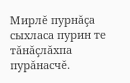Мирлĕ пурнăçа сыхласа пурин те тăнăçлăхпа пурăнасчĕ.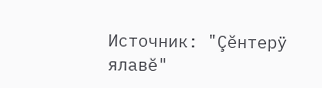Источник: "Çĕнтерÿ ялавĕ"